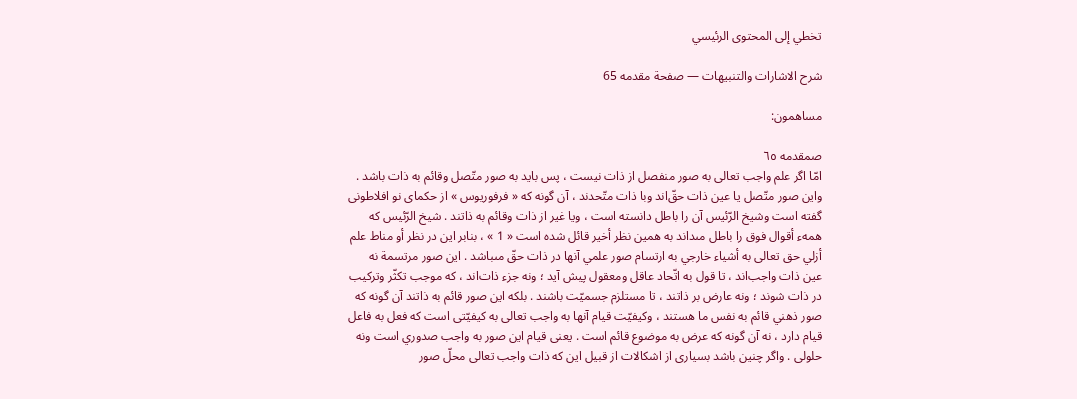تخطي إلى المحتوى الرئيسي

شرح الاشارات والتنبيهات — صفحة مقدمه 65

مساهمون:

صمقدمه ٦٥
امّا اگر علم واجب تعالى به صور منفصل از ذات نيست ، پس بايد به صور متّصل وقائم به ذات باشد . واين صور متّصل يا عين ذات حق‌ّاند وبا ذات متّحدند ، آن گونه كه « فرفوريوس » از حكماى نو افلاطونى گفته است وشيخ الرّئيس آن را باطل دانسته است ، ويا غير از ذات وقائم به ذاتند . شيخ الرّئيس كه همهء أقوال فوق را باطل مىداند به همين نظر أخير قائل شده است « 1 » ، بنابر اين در نظر أو مناط علم أزلي حق تعالى به أشياء خارجي به ارتسام صور علمي آنها در ذات حقّ مىباشد . اين صور مرتسمة نه عين ذات واجب‌اند ، تا قول به اتّحاد عاقل ومعقول پيش آيد ؛ ونه جزء ذات‌اند ، كه موجب تكثّر وتركيب در ذات شوند ؛ ونه عارض بر ذاتند ، تا مستلزم جسميّت باشند . بلكه اين صور قائم به ذاتند آن گونه كه صور ذهني قائم به نفس ما هستند ، وكيفيّت قيام آنها به واجب تعالى به كيفيّتى است كه فعل به فاعل قيام دارد ، نه آن گونه كه عرض به موضوع قائم است . يعنى قيام اين صور به واجب صدوري است ونه حلولى . واگر چنين باشد بسيارى از اشكالات از قبيل اين كه ذات واجب تعالى محلّ صور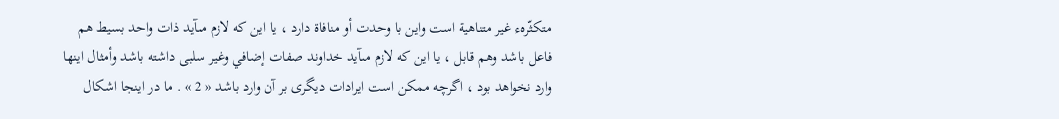متكثّرهء غير متناهية است واين با وحدت أو منافاة دارد ، يا اين كه لازم مىآيد ذات واحد بسيط هم فاعل باشد وهم قابل ، يا اين كه لازم مىآيد خداوند صفات إضافي وغير سلبى داشته باشد وأمثال اينها وارد نخواهد بود ، اگرچه ممكن است ايرادات ديگرى بر آن وارد باشد « 2 » . ما در اينجا اشكال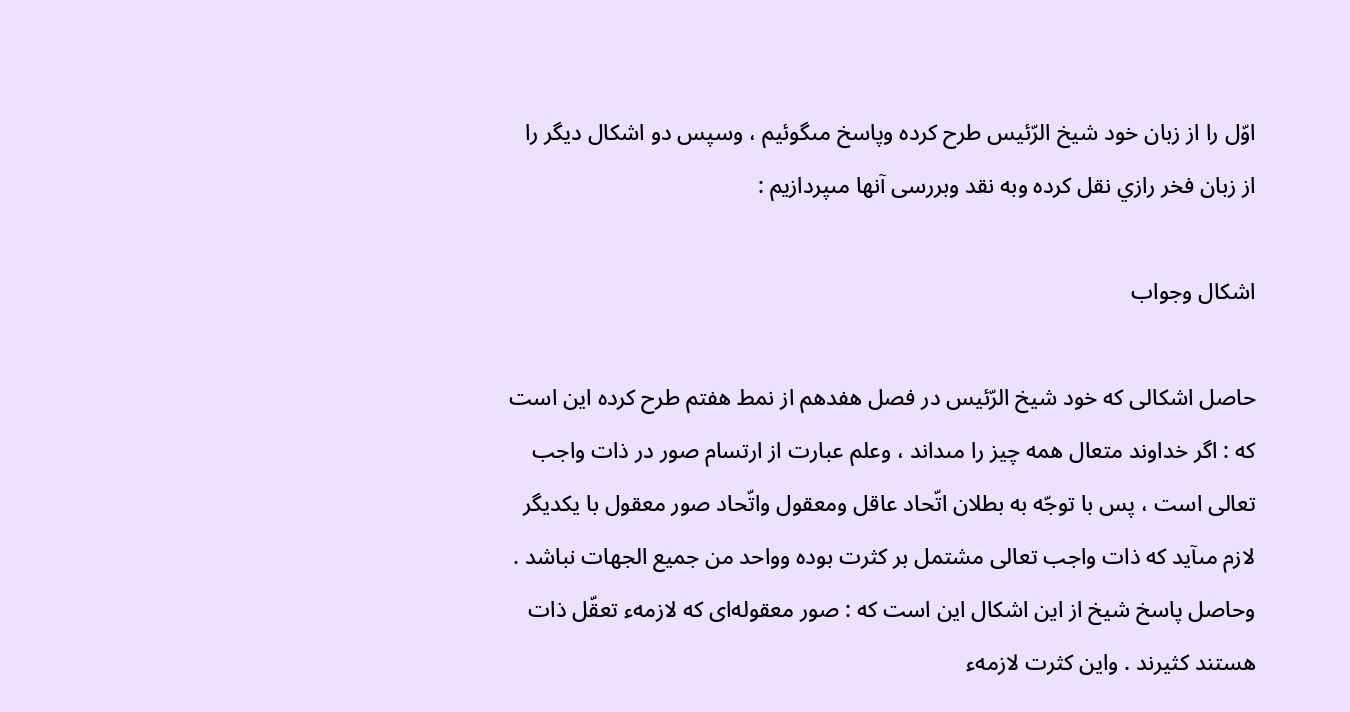اوّل را از زبان خود شيخ الرّئيس طرح كرده وپاسخ مىگوئيم ، وسپس دو اشكال ديگر را از زبان فخر رازي نقل كرده وبه نقد وبررسى آنها مىپردازيم :

اشكال وجواب

حاصل اشكالى كه خود شيخ الرّئيس در فصل هفدهم از نمط هفتم طرح كرده اين است كه : اگر خداوند متعال همه چيز را مىداند ، وعلم عبارت از ارتسام صور در ذات واجب تعالى است ، پس با توجّه به بطلان اتّحاد عاقل ومعقول واتّحاد صور معقول با يكديگر لازم مىآيد كه ذات واجب تعالى مشتمل بر كثرت بوده وواحد من جميع الجهات نباشد . وحاصل پاسخ شيخ از اين اشكال اين است كه : صور معقوله‌اى كه لازمهء تعقّل ذات هستند كثيرند . واين كثرت لازمهء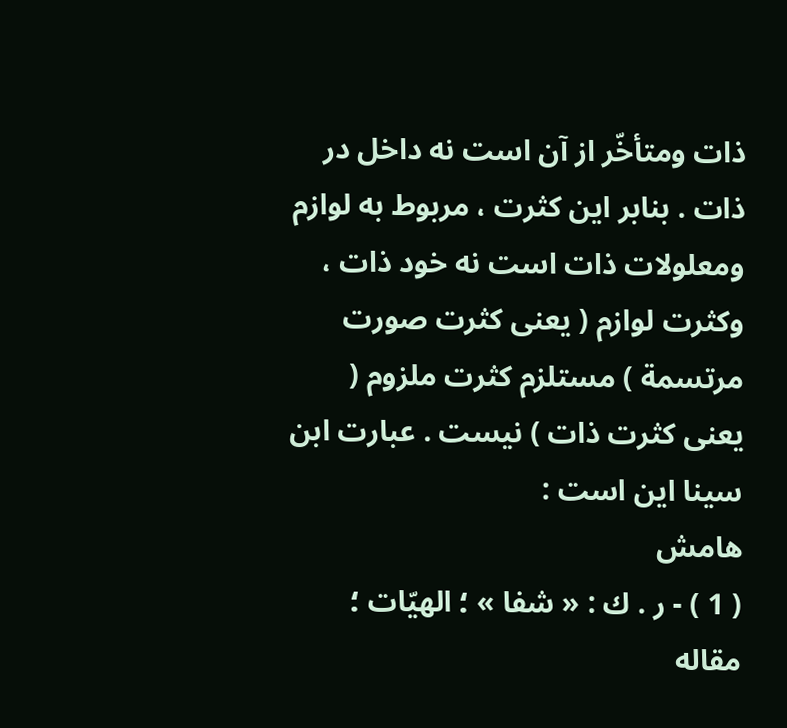ذات ومتأخّر از آن است نه داخل در ذات . بنابر اين كثرت ، مربوط به لوازم ومعلولات ذات است نه خود ذات ، وكثرت لوازم ( يعنى كثرت صورت مرتسمة ) مستلزم كثرت ملزوم ( يعنى كثرت ذات ) نيست . عبارت ابن سينا اين است :
هامش
( 1 ) - ر . ك : « شفا » ؛ الهيّات ؛ مقاله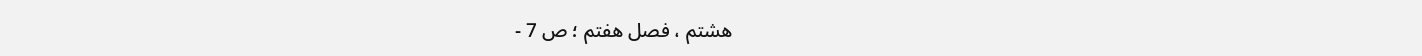هشتم ، فصل هفتم ؛ ص 7 -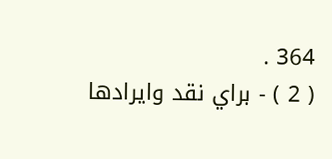364 .
( 2 ) - براي نقد وايرادها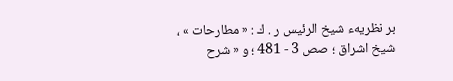بر نظريهء شيخ الرئيس ر . ك : « مطارحات » ، شيخ اشراق ؛ صص 3 - 481 ؛ و « شرح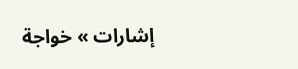إشارات » خواجة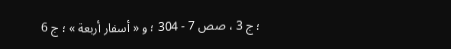؛ ج 3 ، صص 7 - 304 ؛ و « أسفار أربعة » ؛ ج 6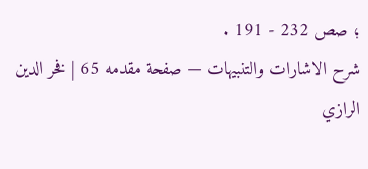؛ صص 232 - 191 .
شرح الاشارات والتنبيهات — صفحة مقدمه 65 | فخر الدين الرازي